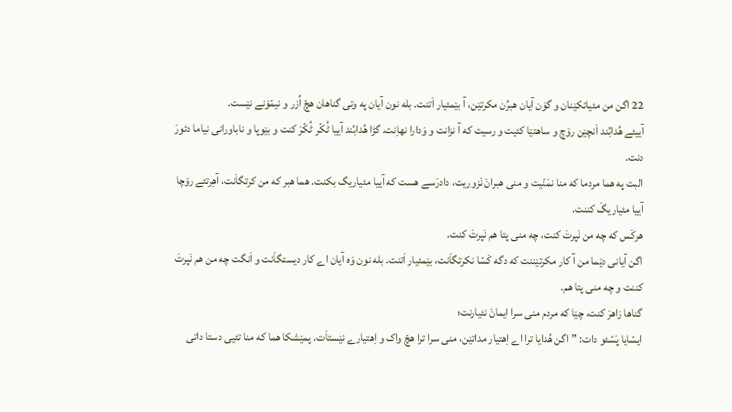22 اگن من مئیاتکێنان و گۆن آیان هبرُن مکرتێن، آ بێمئیار اَتنت. بله نون آیان په وتی گناهان هچّ اُزر و نیمّۆنے نێست.
آییئے هُدابُند اَنچێن رۆچ و ساهتێا کئیت و رسیت که آ نزانت و وَدارا نهاِنت. گڑا هُدابُند آییا ٹُکّر ٹُکّرَ کنت و بێوپا و ناباورانی نیاما دئورَ دنت.
البت په هما مردما که منا نمَنّیت و منی هبرانَ نَزوریت، دادرَسے هست که آییا مئیاریگ بکنت. هما هبر که من کرتگاَنت، آهِرتئے رۆچا آییا مئیاریگَ کننت.
هرکَس که چه من نَپرتَ کنت، چه منی پتا هم نَپرتَ کنت.
اگن آیانی دێما من آ کار مکرتێننت که دگه کَسّا نکرتگاَنت، بێمئیار اَتنت. بله نون وَه آیان اے کار دیستگاَنت و اَنگت چه من هم نَپرتَ کننت و چه منی پتا هم.
گناها زاهرَ کنت، چێا که مردم منی سرا ایمانَ نئیارنت؛
ایسّایا پَسّئو دات: ”اگن هُدایا ترا اے اِهتیار مداتێن، منی سرا ترا هچّ واک و اِهتیارے نێستاَت. پمێشکا هما که منا تئیی دستا داتی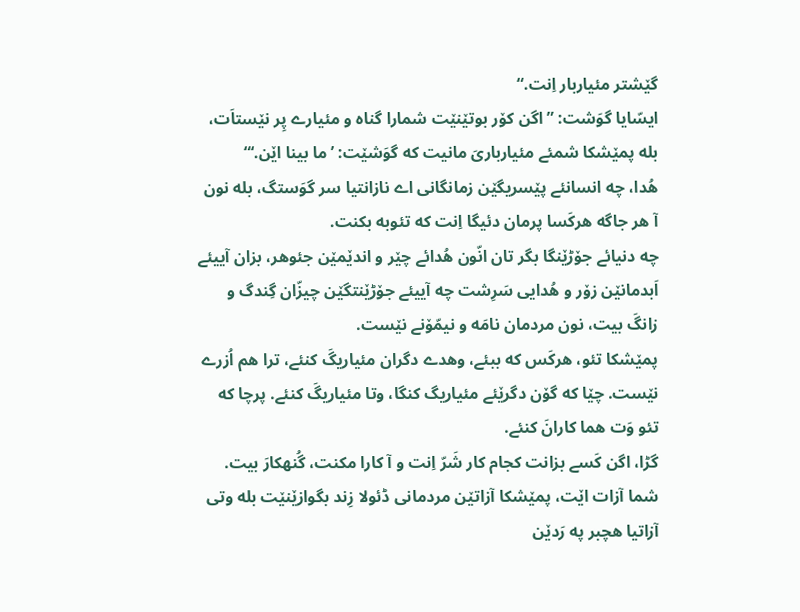گێشتر مئیاربار اِنت.“
ایسّایا گوَشت: ”اگن کۆر بوتێنێت شمارا گناه و مئیارے پِر نێستاَت، بله پمێشکا شمئے مئیارباریَ مانیت که گوَشێت: ’ما بینا اێن.‘“
هُدا، چه انسانئے پێسریگێن زمانگانی اے نازانتیا سر گوَستگ، بله نون آ هر جاگه هرکَسا پرمان دئیگا اِنت که تئوبه بکنت.
چه دنیائے جۆڑێنگا بگر تان انّون هُدائے چێر و اندێمێن جئوهر، بزان آییئے اَبدمانێن زۆر و هُدایی سَرِشت چه آییئے جۆڑێنتگێن چیزّان گِندگ و زانگَ بیت، نون مردمان نامَه و نیمّۆنے نێست.
پمێشکا تئو، هرکَس که ببئے، وهدے دگران مئیاریگَ کنئے، ترا هم اُزرے نێست. چێا که گۆن دگرێئے مئیاریگ کنگا، وتا مئیاریگَ کنئے. پرچا که تئو وَت هما کارانَ کنئے.
گڑا، اگن کَسے بزانت کجام کار شَرّ اِنت و آ کارا مکنت، گُنهکارَ بیت.
شما آزات اێت، پمێشکا آزاتێن مردمانی ڈئولا زِند بگوازێنێت بله وتی آزاتیا هچبر په رَدێن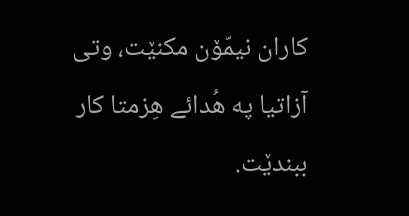کاران نیمّۆن مکنێت، وتی آزاتیا په هُدائے هِزمتا کار ببندێت.